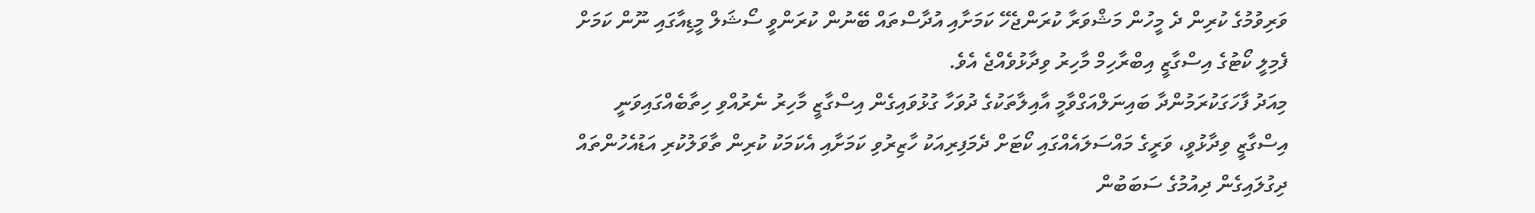ވަރިވުމުގެ ކުރިން ދެ މީހުން މަޝްވަރާ ކުރަންޖެހޭ ކަމަށާއި އުދާސްތައް ބޭނުން ކުރަންވީ ސޯޝަލް މީޑިއާގައި ނޫން ކަމަށް ފެމިލީ ކޯޓުގެ އިސްގާޒީ އިބްރާހިމް މާހިރު ވިދާޅުވެއްޖެ އެވެ.
މިއަދު ފާހަގަކުރަމުންދާ ބައިނަލްއަގްވާމީ އާއިލާތަކުގެ ދުވަހާ ގުޅުވައިގެން އިސްގާޒީ މާހިރު ނެރުއްވި ހިތާބެއްގައިވަނީ އިސްގާޒީ ވިދާޅުވީ، ވަރީގެ މައްސަލައެއްގައި ކޯޓަށް ދެމަފިރިއަކު ހާޒިރުވި ކަމަށާއި އެކަމަކު ކުރިން ތާވަލުކުރި އަޑުއެހުންތައް ދިގުލައިގެން ދިއުމުގެ ސަބަބުން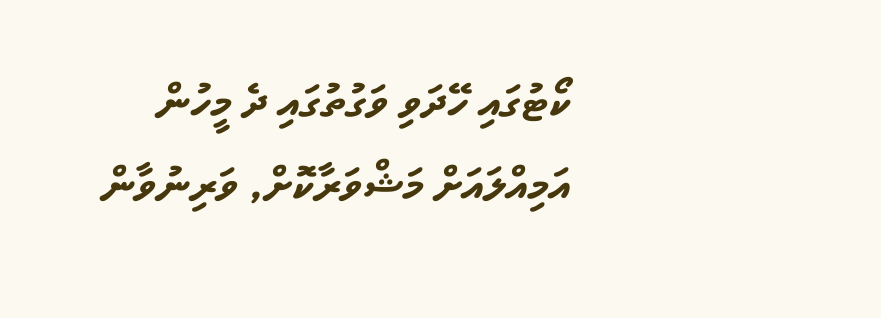ކޯޓުގައި ހޭދަވި ވަގުތުގައި ދެ މީހުން އަމިއްލައަށް މަޝްވަރާކޮށް, ވަރިނުވާން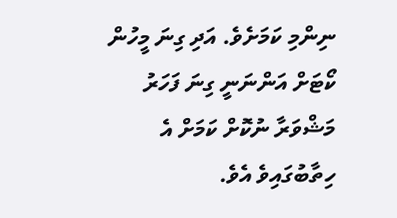ނިންމި ކަމަށެވެ. އަދި ގިނަ މީހުން ކޯޓަށް އަންނަނީ ގިނަ ފަހަރު މަޝްވަރާ ނުކޮށް ކަމަށް އެ ހިތާބުގައިވެ އެވެ.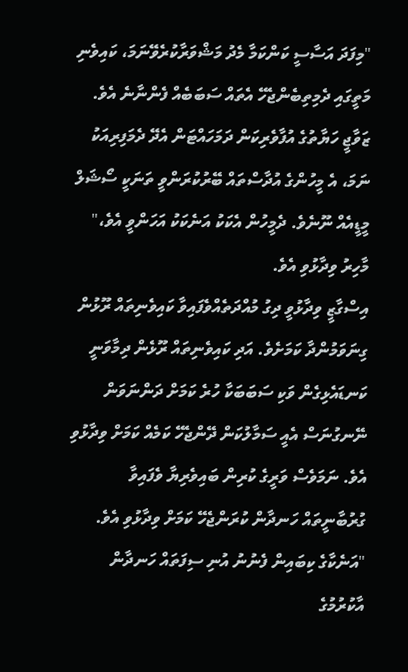"މިފަދަ އަސާސީ ކަންކަމާ މެދު މަޝްވަރާކުރެވޭނަމަ، ކައިވެނި މަތީގައި ދެމިތިބެންޖެހޭ އެތައް ސަބަބެއް ފެންނާނެ އެވެ. ޒަވާޖީ ހަޔާތުގެ އުފާވެރިކަން ދަމަހައްޓަން އެދޭ ދެމަފިރިއަކު ނަމަ، އެ މީހުންގެ އުދާސްތައް ބޭރުކުރަންވީ ތަނަކީ ސޯޝަލް މީޑީއެއް ނޫނެވެ. ދެމީހުން އެކަކު އަނެކަކު އަހަންވީ އެވެ،" މާހިރު ވިދާޅުވި އެވެ.
އިސްގާޒީ ވިދާޅުވީ ދިގު މުއްދަތެއްވެފައިވާ ކައިވެނިތައް ރޫޅުން ގިނަވަމުންދާ ކަމަށެވެ. އަދި ކައިވެނިތައް ރޫޅެން ދިމާވަނީ ކަނޑައެޅިގެން ވަކި ސަބަބަކާ ހުރެ ކަމަށް ދަންނަވަން ނޭނގުނަސް އެއީ ސަމާލުކަން ދޭންޖެހޭ ކަމެއް ކަމަށް ވިދާޅުވި އެވެ. ނަމަވެސް ވަރީގެ ކުރިން ބައިވެރިޔާ ވެފައިވާ ގުރުބާނީތައް ހަނދާން ކުރަންޖެހޭ ކަމަށް ވިދާޅުވި އެވެ.
"އަނެކާގެ ކިބައިން ފެނުނު އުނި ސިފަތައް ހަނދާން އާކުރުމުގެ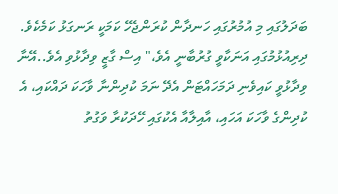ބަދަލުގައި މި އުމުރުގައި ހަނދާން ކުރަންޖެހޭ ކަމަކީ ރަނގަޅު ކަމެކެވެ. ދިރިއުޅުމުގައި އަނަކާވީ ގުރުބާނީ އެވެ،" އިސް ގާޒީ ވިދާޅުވި އެވެ..އޭނާ ވިދާޅުވީ ކައިވެނި ދަމަހައްޓަން އެދޭ ނަމަ ކުދިންނާ ވާހަކަ ދައްކައި، އެ ކުދިންގެ ވާހަކަ އަހައި، އާއިލާއާ އެކުގައި ހޭދަކުރާ ވަގުތު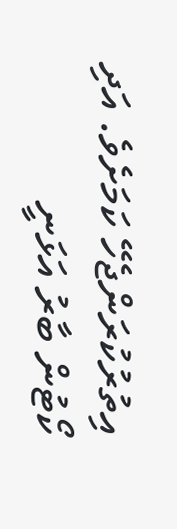އިތުރުކުރަންޖެހޭ ކަމަށެވެ. އަދި ކޯޓުން ބާރު އަޅަނީ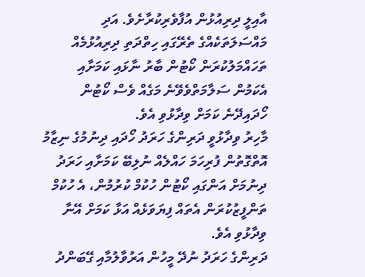އާއިލީ ދިރިއުޅުން އުފާވެރިކުރާށެވެ. އަދި މައްސަލަތަކެއްގެ ތެރޭގައި ހިތްދަތި ދިރިއުޅުމެއް ތަހައްމަލުކުރަން ކޯޓުން ބާރު ނާޅައި ކަމަށާއި އެކަމުން ސަލާމަތްވެވޭނެ މަގެއް ވެސް ކޯޓުން ހޯދައިދޭނެ ކަމަށް ވިދާޅުވި އެވެ.
މާހިރު ވިދާޅުވީ ދަރިންގެ ހަރަދު ހޯދައި ދިނުމުގެ ނިޒާމު އޮތްގޮތުން ފުރިހަމަ ހައްލެއް ނުލިބޭ ކަމަށާއި ހަރަދު ދިނުމަށް އަންގައި ކޯޓުން ހުކުމް ކުރުމުން، އެ ހުކުމް ތަންފީޒުކުރަން އެތައް ފިޔަވަޅެއް އަޅާ ކަމަށް އޭނާ ވިދާޅުވި އެވެ.
ދަރިންގެ ހަރަދު ނުދޭ މީހުން އަރުވާލުމާއި ގޭބަންދު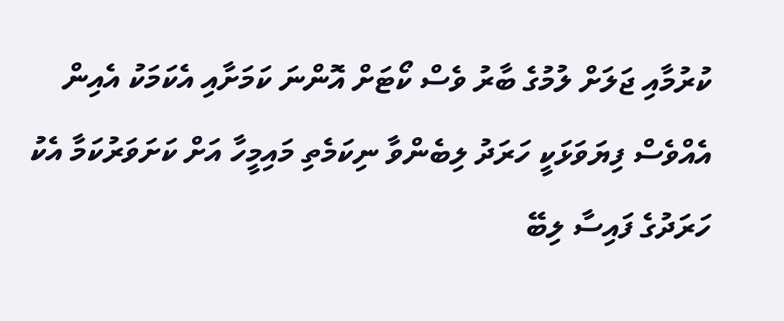ކުރުމާއި ޖަލަށް ލުމުގެ ބާރު ވެސް ކޯޓަށް އޮންނަ ކަމަށާއި އެކަމަކު އެއިން އެއްވެސް ފިޔަވަޅަކީ ހަރަދު ލިބެންވާ ނިކަމެތި މައިމީހާ އަށް ކަށަވަރުކަމާ އެކު ހަރަދުގެ ފައިސާ ލިބޭ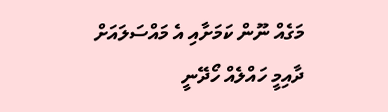މަގެއް ނޫން ކަމަށާއި އެ މައްސަލައަށް ދާއިމީ ހައްލެއް ހޯދޭނީ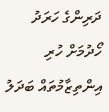ދަރިންގެ ހަރަދު ހޯދުމަށް ހުރި އިންތިޒާމުތައް ބަދަލު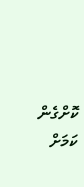ކޮށްގެން ކަމަށް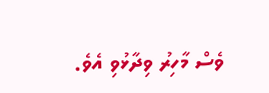ވެސް މާހިރު ވިދާޅުވި އެވެ.